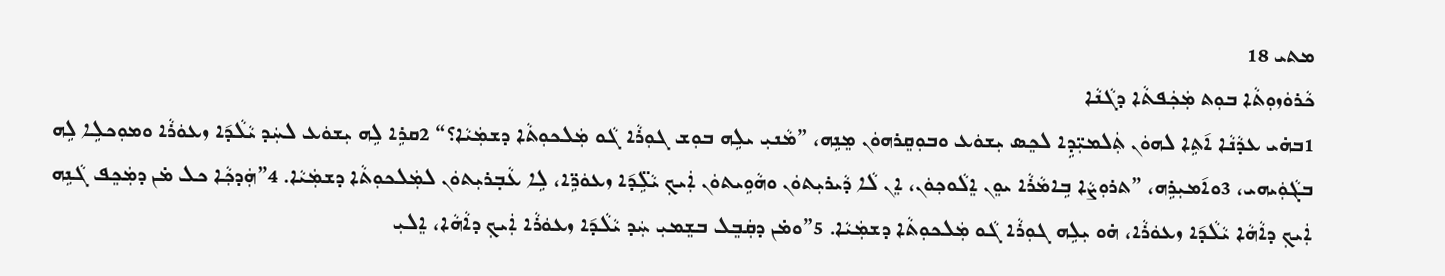ܡܬܝ 18
ܟܵܪܘܿܙܘܼܬܵܐ ܒܘܼܬ ܡܲܟܲܦܬܵܐ ܕܓܵܢܵܐ
1ܒܗ̇ܝ ܥܕܵܢܵܐ ܐ݇ܬܹܐ ܠܗܘܿܢ ܬܲܠܡܝܼ̈ܕܹܐ ܠܟܸܣ ܝܼܫܘܿܥ ܘܒܘܼܩܸܪܗܘܿܢ ܡܸܢܹܗ، ”ܡܵܢܝܼ ܝܠܹܗ ܒܘܼܫ ܓܘܼܪܵܐ ܓܵܘ ܡܲܠܟܘܼܬܵܐ ܕܫܡܲܝܵܐ؟“ 2ܩܪܹܐ ܠܹܗ ܝܼܫܘܿܥ ܠܚܲܕ ܝܵܠܵܕ݇ܐ ܙܥܘܿܪܵܐ ܘܡܘܼܟܠܹܐ ܠܹܗ ܒܓܵܘܲܝܗܝ، 3ܘܐ݇ܡܝܼܪܹܗ، ”ܬܪܘܼܨܵܐ ܒܹܐܡܵܪܵܐ ܝܘܸܢ ܐܸܠܵܘܟ݂ܘܿܢ، ܐܸܢ ܠܵܐ ܕܵܝܪܝܼܬܘܿܢ ܘܗܵܘܹܝܬܘܿܢ ܐܲܝܟ݂ ܝܵܠܹ̈ܕ݇ܐ ܙܥܘܿܪܹ̈ܐ، ܠܹܐ ܥܵܒ݂ܪܝܼܬܘܿܢ ܠܡܲܠܟܘܼܬܵܐ ܕܫܡܲܝܵܐ. 4”ܗܲܕܟ݂ܵܐ ܟܠ ܡ̇ܢ ܕܡܲܟܸܦ ܓܵܢܹܗ ܐܲܝܟ݂ ܕܐܵܗܵܐ ܝܵܠܵܕ݇ܐ ܙܥܘܿܪܵܐ، ܗ̇ܘ ܝܼܠܹܗ ܓܘܼܪܵܐ ܓܵܘ ܡܲܠܟܘܼܬܵܐ ܕܫܡܲܝܵܐ. 5”ܘܡ̇ܢ ܕܩܲܒܸܠ ܒܫܸܡܝܼ ܚܲܕ ܝܵܠܵܕ݇ܐ ܙܥܘܿܪܵܐ ܐܲܝܟ݂ ܕܐܵܗܵܐ، ܐܸܠܝܼ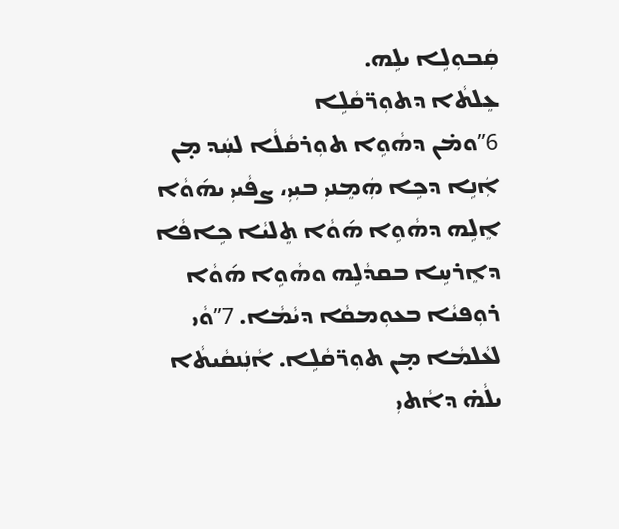ܩܲܒܘܼܠܹܐ ܝܠܹܗ.
ܥܸܠܬܵܐ ܕܬܘܼܪ̈ܩܵܠܹܐ
6”ܘܡ̇ܢ ܕܗܵܘܹܐ ܬܘܼܪܩܵܠܵܐ ܠܚܲܕ ܡ̣ܢ ܐܲܢܹܐ ܕܟܹܐ ܗܲܡܸܢܝܼ ܒܝܼܝܼ، ܨܦܵܝܝܼ ܝܗ݇ܘܵܐ ܐܸܠܹܗ ܕܗܵܘܹܐ ܗ݇ܘܵܐ ܬܸܠܝܵܐ ܟܹܐܦܵܐ ܕܐܸܪܚܹܐ ܒܩܕܵܠܹܗ ܘܗܵܘܹܐ ܗ݇ܘܵܐ ܪܘܼܦܝܵܐ ܒܥܘܼܡܩܵܐ ܕܝܵܡܵܐ. 7”ܘܵܝ ܠܥܵܠܡܵܐ ܡ̣ܢ ܬܘܼܪ̈ܩܵܠܹܐ. ܐܵܢܲܢܩܵܝܬܵܐ ܝܠܵܗ̇ ܕܐܵܬܝܼ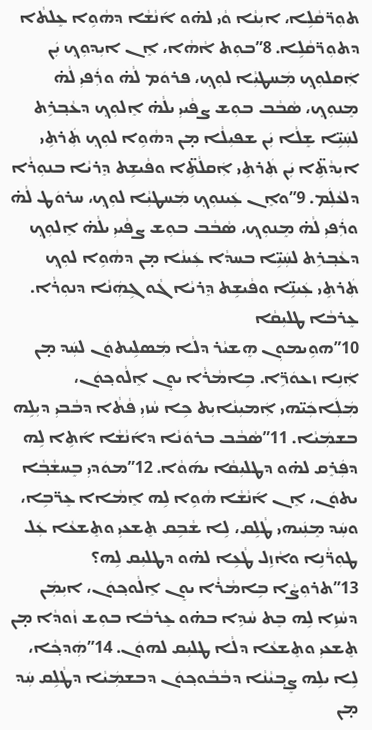ܬܘܼܪ̈ܩܵܠܹܐ، ܐܝܼܢܵܐ ܘܵܝ ܠܗ̇ܘ ܐ݇ܢܵܫܵܐ ܕܗܵܘܹܐ ܥܸܠܬܵܐ ܕܬܘܼܪ̈ܩܵܠܹܐ. 8”ܒܘܼܬ ܐܵܗܵܐ، ܐܸܢ ܐܝܼܕܘܼܟ݂ ܝܲܢ ܐܲܩܠܘܼܟ݂ ܡܲܚܛܝܼܵܐ ܠܘܼܟ݂، ܦܪܘܿܡ ܠܵܗ̇ ܘܪܲܦܝܼ ܠܵܗ̇ ܡܸܢܘܼܟ݂، ܣܵܒܵܒ ܒܘܼܫ ܨܦܵܝܝܼ ܝܠܵܗ̇ ܐܸܠܘܼܟ݂ ܕܥܵܒ݂ܪܹܬ ܠܚܲܝܹ̈ܐ ܫܸܠܵܐ ܝܲܢ ܫܦܝܼܠܵܐ ܡ̣ܢ ܕܗܵܘܹܐ ܠܘܼܟ݂ ܬܲܪܬܹܝ ܐܝܼܕܵܬܹ̈ܐ ܝܲܢ ܬܲܪܬܹܝ ܐܲܩܠܵܬܹ̈ܐ ܘܦܵܝܫܹܬ ܕܸܪܝܵܐ ܒܢܘܼܪܵܐ ܕܠܥܵܠܲܡ. 9”ܘܐܸܢ ܥܲܝܢܘܼܟ݂ ܡܲܚܛܝܼܵܐ ܠܘܼܟ݂، ܚܪܘܿܛ ܠܵܗ̇ ܘܪܲܦܝܼ ܠܵܗ̇ ܡܸܢܘܼܟ݂، ܣܵܒܵܒ ܒܘܼܫ ܨܦܵܝܝܼ ܝܠܵܗ̇ ܐܸܠܘܼܟ݂ ܕܥܵܒ݂ܪܹܬ ܠܚܲܝܹ̈ܐ ܒܚܕܵܐ ܥܲܝܢܵܐ ܡ̣ܢ ܕܗܵܘܹܐ ܠܘܼܟ݂ ܬܲܪܬܹܝ ܥܲܝܢܹ̈ܐ ܘܦܵܝܫܹܬ ܕܸܪܝܵܐ ܓܵܘ ܓܹܗܲܢܵܐ ܕܢܘܼܪܵܐ.
ܥܸܪܒܵܐ ܛܠܝܼܩܵܐ
10”ܗܘܹܝܡܘܼܢ ܗܸܫܝܵܪ ܕܠܵܐ ܡܲܣܠܹܝܬܘܿܢ ܠܚܲܕ ܡ̣ܢ ܐܲܢܹܐ ܙܥܘܿܪܹ̈ܐ. ܒܹܐܡܵܪܵܐ ܝܘܸܢ ܐܸܠܵܘܟ݂ܘܿܢ، ܡܲܠܲܐܟܲܝ̈ܗܝ ܐܲܡܝܼܢܵܐܝܼܬ ܟܹܐ ܚܵܙܝܼ ܦܵܬܵܐ ܕܒܵܒܝܼ ܕܝܼܠܹܗ ܒܫܡܲܝܵܐ. 11”ܣܵܒܵܒ ܒܪܘܿܢܵܐ ܕܐ݇ܢܵܫܵܐ ܐ݇ܬܹܐ ܠܹܗ ܕܦܲܪܸܩ ܠܗ̇ܘ ܕܛܠܝܼܩܵܐ ܝܗ݇ܘܵܐ. 12”ܡܘܿܕܝܼ ܒܸܚܫܵܒ݂ܵܐ ܝܬܘܿܢ، ܐܸܢ ܐ݇ܢܵܫܵܐ ܗܵܘܹܐ ܠܹܗ ܐܸܡܵܐܐ ܥܸܪ̈ܒܹܐ، ܘܚܲܕ ܡܸܢܲܝܗܝ ܛܵܠܹܩ، ܠܹܐ ܫܵܒܹܩ ܬܸܫܥܝܼ ܘܬܸܫܥܵܐ ܥܲܠ ܛܘܼܪ̈ܵܢܹܐ ܘܐܵܙܹܠ ܛܵܥܹܐ ܠܗ̇ܘ ܕܛܠܝܼܩ ܠܹܗ؟ 13”ܬܪܘܼܨܵܐ ܒܹܐܡܵܪܵܐ ܝܘܸܢ ܐܸܠܵܘܟ݂ܘܿܢ، ܐܝܼܡܲܢ ܕܚܵܙܹܐ ܠܹܗ ܒܸܬ ܚܵܕܹܐ ܒܗ̇ܘ ܥܸܪܒܵܐ ܒܘܼܫ ܙܵܘܕܵܐ ܡ̣ܢ ܬܸܫܥܝܼ ܘܬܸܫܥܵܐ ܕܠܵܐ ܛܠܝܼܩ ܠܗܘܿܢ. 14”ܗܲܕܟ݂ܵܐ، ܠܹܐ ܝܠܹܗ ܨܸܒ݂ܝܵܢܵܐ ܕܒܵܒܵܘܟ݂ܘܿܢ ܕܒܫܡܲܝܵܐ ܕܛܵܠܹܩ ܚܲܕ ܡ̣ܢ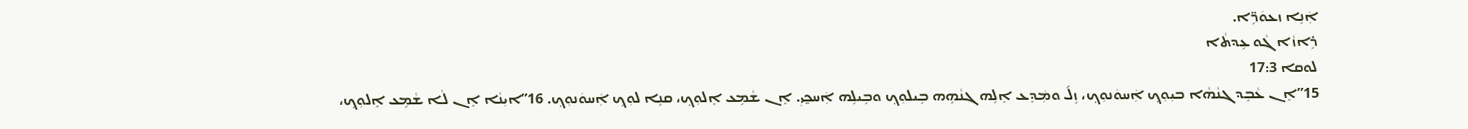ܐܲܢܹܐ ܙܥܘܿܪܹ̈ܐ.
ܪܹܐܙܵܐ ܓܵܘ ܥܹܕܬܵܐ
ܠܘܩܐ 17:3
15”ܐܸܢ ܥܵܒܹܕ ܓܢܵܗܵܐ ܒܝܼܘܼܟ݂ ܐܲܚܘܿܢܘܼܟ݂، ܙܹܠ݇ ܘܡܲܕܸܥ ܐܸܠܹܗ ܓܢܵܗܹܗ ܒܹܝܠܘܼܟ݂ ܘܒܹܝܠܹܗ ܐܲܚܟ̰ܝܼ. ܐܸܢ ܫܵܡܹܥ ܐܸܠܘܼܟ݂، ܩܢܹܐ ܠܘܼܟ݂ ܐܲܚܘܿܢܘܼܟ݂. 16”ܐܝܼܢܵܐ ܐܸܢ ܠܵܐ ܫܵܡܹܥ ܐܸܠܘܼܟ݂،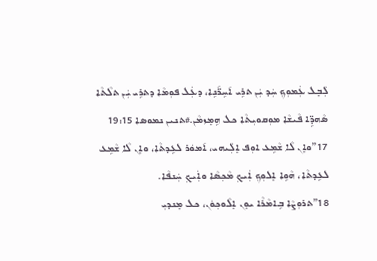ܠܲܒܸܠ ܥܲܡܘܼܟ݂ ܚܲܕ ܝܲܢ ܬܪܹܝ ܐ݇ܚܹܪ̈݇ܢܹܐ، ܕܥܲܠ ܦܘܼܡܵܐ ܕܬܪܹܝ ܝܲܢ ܬܠܵܬܵܐ ܣܵܗܕܹ̈ܐ ܦܵܝܫܵܐ ܡܘܼܩܘܝܼܬܵܐ ܟܠ ܗܹܡܸܙܡܵܢ.#ܬܢܝܢ ܢܡܘܣܐ 19:15 17”ܘܐܸܢ ܠܵܐ ܫܵܡܹܥ ܐܘܼܦ ܐܸܠܲܝܗܝ، ܐ݇ܡܘܿܪ ܠܥܹܕܬܵܐ، ܘܐܸܢ ܠܵܐ ܫܵܡܹܥ ܠܥܹܕܬܵܐ، ܗܵܘܹܐ ܐܸܠܘܼܟ݂ ܐܲܝܟ݂ ܡܵܟ݂ܣܵܐ ܘܐܲܝܟ݂ ܚܲܢܦܵܐ.
18”ܬܪܘܼܨܵܐ ܒܹܐܡܵܪܵܐ ܝܘܸܢ ܐܸܠܵܘܟ݂ܘܿܢ، ܟܠ ܡܸܢܕܝܼ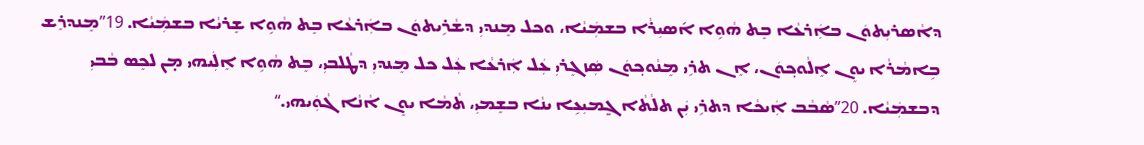ܕܐܵܣܪܝܼܬܘܿܢ ܒܐܲܪܥܵܐ ܒܸܬ ܗܵܘܹܐ ܐ݇ܣܝܼܪܵܐ ܒܫܡܲܝܵܐ، ܘܟܠ ܡܸܢܕܝܼ ܕܫܵܪܹܝܬܘܿܢ ܒܐܲܪܥܵܐ ܒܸܬ ܗܵܘܹܐ ܫܸܪܝܵܐ ܒܫܡܲܝܵܐ. 19”ܡܸܢܕܪܸܫ ܒܹܐܡܵܪܵܐ ܝܘܸܢ ܐܸܠܵܘܟ݂ܘܿܢ، ܐܸܢ ܬܪܹܝ ܡܸܢܵܘܟ݂ܘܿܢ ܣܲܙܓܸܪܝܼ ܥܲܠ ܐܲܪܥܵܐ ܥܲܠ ܟܠ ܡܸܢܕܝܼ ܕܛܵܠܒܝܼ، ܒܸܬ ܗܵܘܹܐ ܐܸܠܲܝܗܝ ܡ̣ܢ ܠܟܸܣ ܒܵܒܝܼ ܕܒܫܡܲܝܵܐ. 20”ܣܵܒܵܒ ܐܲܝܟܵܐ ܕܬܪܹܝ ܝܲܢ ܬܠܵܬܵܐ ܓ̰ܡܝܼܥܹܐ ܝܢܵܐ ܒܫܸܡܝܼ، ܬܵܡܵܐ ܝܘܸܢ ܐܵܢܵܐ ܓܵܘܲܝܗܝ.“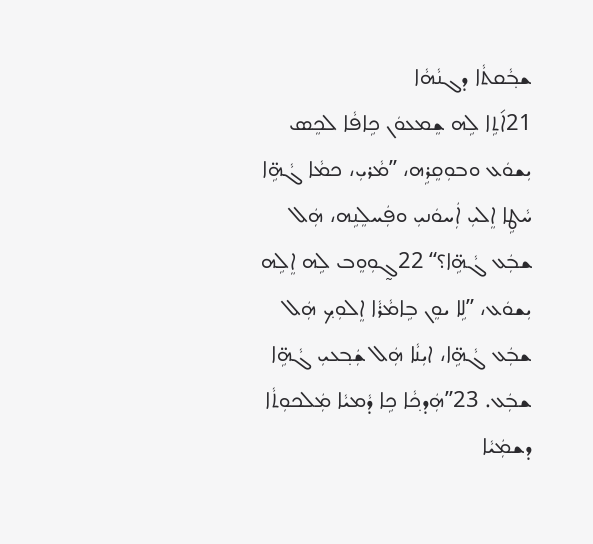ܫܒ݂ܵܩܬܵܐ ܕܓܢܵܗܵܐ
21ܐ݇ܬܹܐ ܠܹܗ ܫܸܡܥܘܿܢ ܟܹܐܦܵܐ ܠܟܸܣ ܝܼܫܘܿܥ ܘܒܘܼܩܸܪܹܗ، ”ܡܵܪܝܼ، ܟܡܵܐ ܓܵܗܹ̈ܐ ܚܵܛܹܐ ܐܸܠܝܼ ܐܲܚܘܿܢܝܼ ܘܦܲܚܠܸܢܹܗ، ܗܲܠ ܫܒܲܥ ܓܵܗܹ̈ܐ؟“ 22ܓ̰ܘܼܘܸܒ ܠܹܗ ܐܸܠܹܗ ܝܼܫܘܿܥ، ”ܠܹܐ ܝܘܸܢ ܒܹܐܡܵܪܵܐ ܐܸܠܘܼܟ݂ ܗܲܠ ܫܒܲܥ ܓܵܗܹ̈ܐ، ܐܝܼܢܵܐ ܗܲܠ ܫܲܒ݂ܥܝܼ ܓܵܗܹ̈ܐ ܫܒܲܥ. 23”ܗܲܕܟ݂ܵܐ ܟܹܐ ܕܵܡܝܵܐ ܡܲܠܟܘܼܬܵܐ ܕܫܡܲܝܵܐ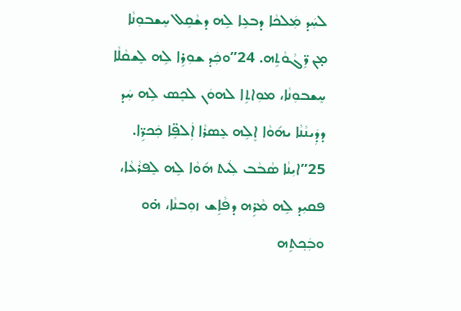ܠܚܲܕ ܡܲܠܟܵܐ ܕܒܥܹܐ ܠܹܗ ܕܫܵܩܹܠ ܚܸܫܒܘܼܢܵܐ ܡ̣ܢ ܪܹ̈ܓܵܘܵܬܹܗ. 24”ܘܟܲܕ ܫܘܼܪܹܐ ܠܹܗ ܠܸܫܩܵܠܵܐ ܚܸܫܒܘܼܢܵܐ، ܡܘܼܐܬܹܐ ܠܗܘܿܢ ܠܟܸܣ ܠܹܗ ܚܲܕ ܕܕܲܝܢܵܢܵܐ ܝܗ݇ܘܵܐ ܐܸܠܹܗ ܥܸܣܪܵܐ ܐܲܠܦܹ̈ܐ ܟܲܟܪܹ̈ܐ. 25”ܐܝܼܢܵܐ ܣܵܒܵܒ ܠܲܝܬ ܗ݇ܘܵܐ ܠܹܗ ܠܸܦܪܵܥܵܐ، ܦܩܝܼܕ ܠܹܗ ܡܵܪܹܗ ܕܦܵܐܹܫ ܙܘܼܒܢܵܐ، ܗ̇ܘ ܘܒܲܟ݂ܬܹܗ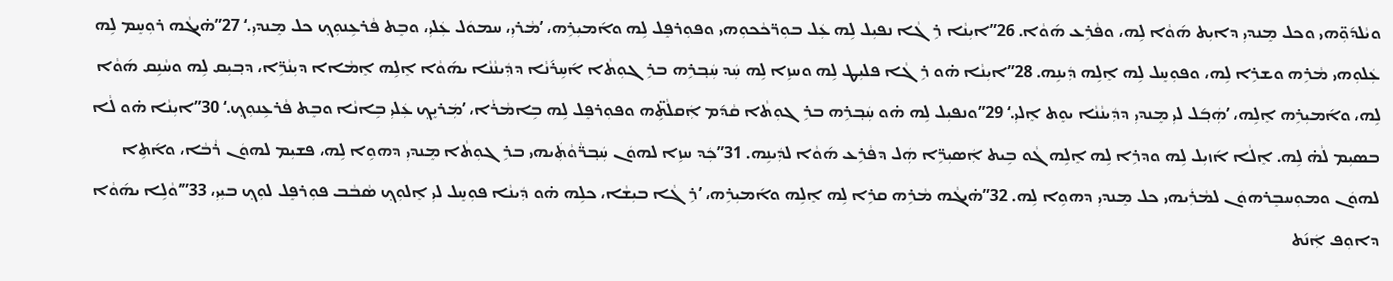ܘܝܵܠܕ݇ܘܼ̈ܗܝ ܘܟܠ ܡܸܢܕܝܼ ܕܐܝܼܬ ܗ݇ܘܵܐ ܠܹܗ، ܘܦܵܪܹܥ ܗ݇ܘܵܐ. 26”ܐܝܼܢܵܐ ܪܹܓܵܐ ܢܦܝܼܠ ܠܹܗ ܥܲܠ ܒܘܼܪ̈ܟܵܟܘܼܗܝ ܘܦܘܼܪܦܸܠ ܠܹܗ ܘܐ݇ܡܝܼܪܹܗ، ’ܡܵܪܝܼ، ܚܡܘܿܠ ܥܲܠܝܼ، ܘܒܸܬ ܦܵܪܥܹܢܘܼܟ݂ ܟܠ ܡܸܢܕܝܼ.‘ 27”ܗ̇ܝܓܵܗ ܪܘܼܚܸܡ ܠܹܗ ܥܲܠܘܼܗܝ ܡܵܪܹܗ ܘܫܪܹܐ ܠܹܗ، ܘܦܘܼܚܸܠ ܠܹܗ ܐܸܠܹܗ ܕܲܝܢܹܗ. 28”ܐܝܼܢܵܐ ܗ̇ܘ ܪܹܓܵܐ ܦܠܝܼܛ ܠܹܗ ܘܚܙܹܐ ܠܹܗ ܚܲܕ ܚܲܒ݂ܪܹܗ ܒܪܹܓܘܼܬܵܐ ܐ݇ܚܹܪ݇ܢܵܐ ܕܕܲܝܢܵܢܵܐ ܝܗ݇ܘܵܐ ܐܸܠܹܗ ܐܸܡܵܐܐ ܕܝܼܢܵܪܹ̈ܐ، ܕܒ݂ܝܼܩ ܠܹܗ ܘܚܵܢܹܩ ܗ݇ܘܵܐ ܠܹܗ، ܘܐ݇ܡܝܼܪܹܗ ܐܸܠܹܗ، ’ܗܲܒ݂݇ܠ ܠܝܼ ܡܸܢܕܝܼ ܕܕܲܝܢܵܢܵܐ ܝܘܸܬ ܐܸܠܝܼ.‘ 29”ܘܢܦܝܼܠ ܠܹܗ ܗ̇ܘ ܚܲܒ݂ܪܹܗ ܒܪܹܓܘܼܬܵܐ ܩܵܕ݇ܡ ܐܲܩܠܵܬܹ̈ܗ ܘܦܘܼܪܦܸܠ ܠܹܗ ܒܹܐܡܵܪܵܐ، ’ܡܲܪܝܸܟ݂ ܥܲܠܝܼ ܒܹܐܢܵܐ ܘܒܸܬ ܦܵܪܥܹܢܘܼܟ݂.‘ 30”ܐܝܼܢܵܐ ܗ̇ܘ ܠܵܐ ܒܣܝܼܡ ܠܵܗ̇ ܠܹܗ. ܐܸܠܵܐ ܐ݇ܙܝܼܠ ܠܹܗ ܘܕܪܹܐ ܠܹܗ ܐܸܠܹܗ ܓܵܘ ܒܹܝܬ ܐܲܣܝܼܪܹ̈ܐ ܗܲܠ ܕܦܵܪܹܥ ܗ݇ܘܵܐ ܠܕܲܝܢܹܗ. 31”ܟܲܕ ܚܙܹܐ ܠܗܘܿܢ ܚܲܒ݂ܪ̈ܵܘܵܬܲܝܗܝ ܒܪܹܓܘܼܬܵܐ ܡܸܢܕܝܼ ܕܗܘܹܐ ܠܹܗ، ܦܫܝܼܡ ܠܗܘܿܢ ܪܵܒܵܐ، ܘܐ݇ܬܹܐ ܠܗܘܿܢ ܘܡܘܼܚܒܸܪܗܘܿܢ ܠܡܵܪܲܝܗܝ ܟܠ ܡܸܢܕܝܼ ܕܗܘܹܐ ܠܹܗ. 32”ܗ̇ܝܓܵܗ ܡܵܪܹܗ ܩܪܹܐ ܠܹܗ ܐܸܠܹܗ ܘܐ݇ܡܝܼܪܹܗ، ’ܪܹܓܵܐ ܒܝܼܫܵܐ، ܟܠܹܗ ܗ̇ܘ ܕܲܝܢܵܐ ܦܘܼܚܸܠ ܠܝܼ ܐܸܠܘܼܟ݂ ܣܵܒܵܒ ܦܘܼܪܦܸܠ ܠܘܼܟ݂ ܒܝܼܝܼ، 33”’ܘܵܠܹܐ ܝܗ݇ܘܵܐ ܕܐܘܼܦ ܐܲܢ݇ܬ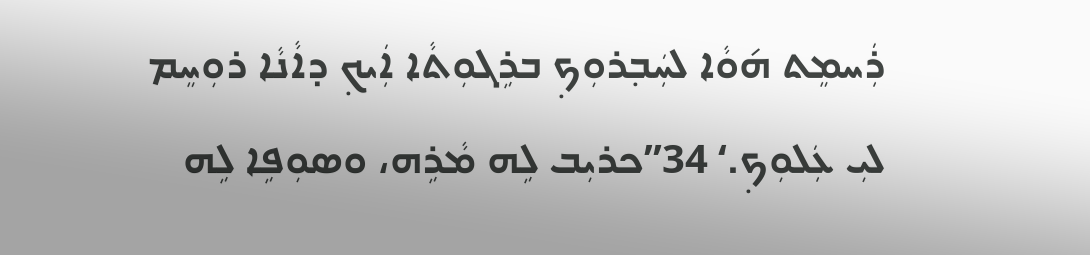ܪܲܚܡܸܬ ܗ݇ܘܵܐ ܠܚܲܒ݂ܪܘܼܟ݂ ܒܪܹܓܘܼܬܵܐ ܐܲܝܟ݂ ܕܐܵܢܵܐ ܪܘܼܚܸܡ ܠܝܼ ܥܲܠܘܼܟ݂.‘ 34”ܟܪܝܼܒ ܠܹܗ ܡܵܪܹܗ، ܘܣܘܼܦܹܐ ܠܹܗ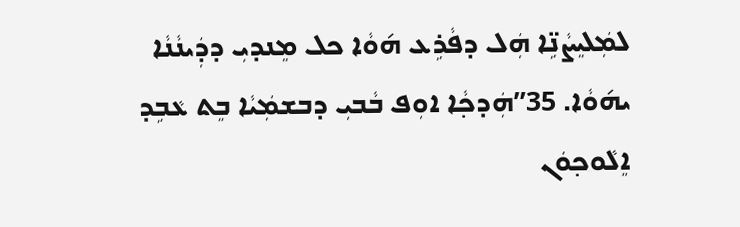ܠܡܲܠܝܸܨܵܢܹ̈ܐ ܗܲܠ ܕܦܵܪܹܥ ܗ݇ܘܵܐ ܟܠ ܡܸܢܕܝܼ ܕܕܲܝܢܵܢܵܐ ܝܗ݇ܘܵܐ. 35”ܗܲܕܟ݂ܵܐ ܐܘܼܦ ܒܵܒܝܼ ܕܒܫܡܲܝܵܐ ܒܸܬ ܥܵܒܹܕ ܐܸܠܵܘܟ݂ܘܿܢ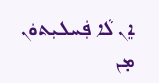ܐܸܢ ܠܵܐ ܦܲܚܠܝܼܬܘܿܢ ܡ̣ܢ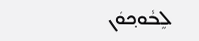ܠܸܒܵܘܟ݂ܘܿܢ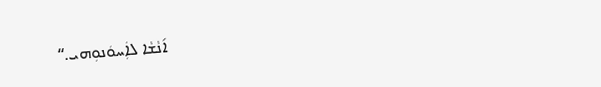ܐ݇ܢܵܫܵܐ ܠܐܲܚܘܿܢܘܼܗܝ.“